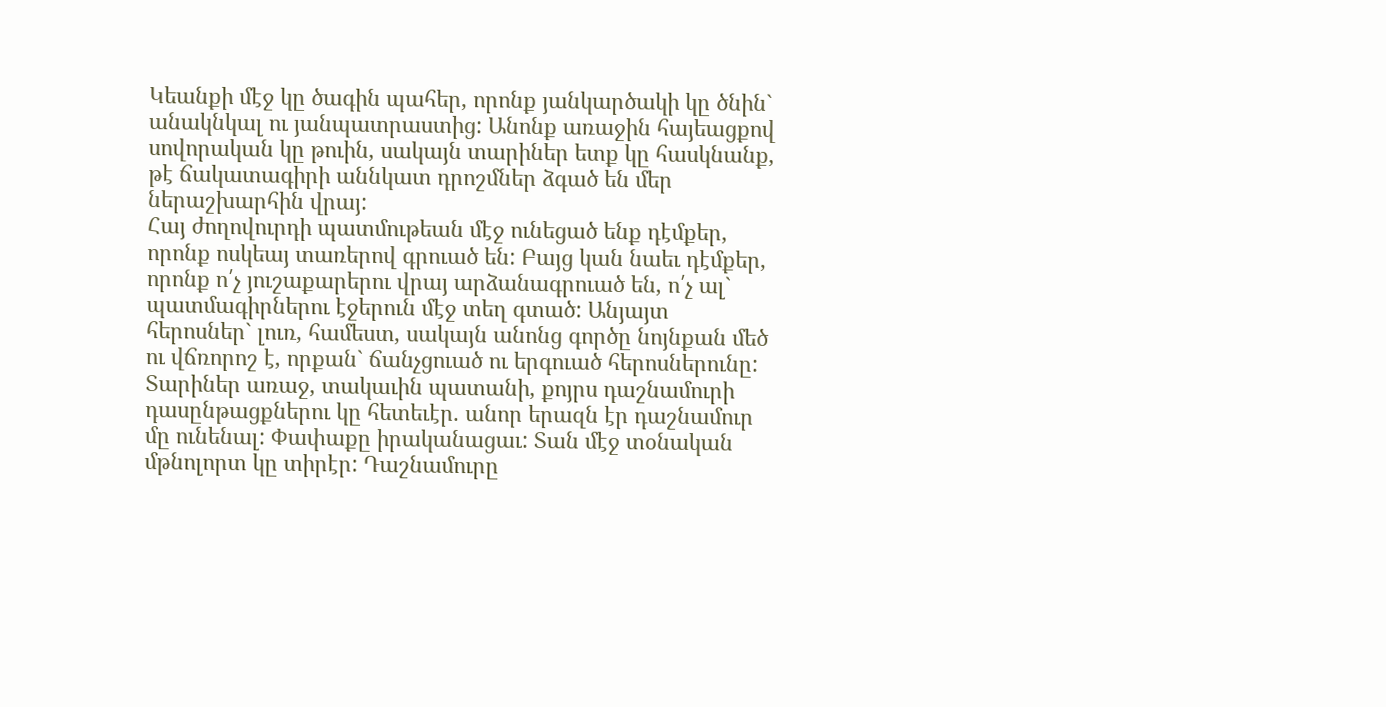Կեանքի մէջ կը ծագին պահեր, որոնք յանկարծակի կը ծնին` անակնկալ ու յանպատրաստից: Անոնք առաջին հայեացքով սովորական կը թուին, սակայն տարիներ ետք կը հասկնանք, թէ ճակատագիրի աննկատ դրոշմներ ձգած են մեր ներաշխարհին վրայ:
Հայ ժողովուրդի պատմութեան մէջ ունեցած ենք դէմքեր, որոնք ոսկեայ տառերով գրուած են: Բայց կան նաեւ դէմքեր, որոնք ո՛չ յուշաքարերու վրայ արձանագրուած են, ո՛չ ալ` պատմագիրներու էջերուն մէջ տեղ գտած: Անյայտ հերոսներ` լուռ, համեստ, սակայն անոնց գործը նոյնքան մեծ ու վճռորոշ է, որքան` ճանչցուած ու երգուած հերոսներունը:
Տարիներ առաջ, տակաւին պատանի, քոյրս դաշնամուրի դասընթացքներու կը հետեւէր. անոր երազն էր դաշնամուր մը ունենալ: Փափաքը իրականացաւ: Տան մէջ տօնական մթնոլորտ կը տիրէր: Դաշնամուրը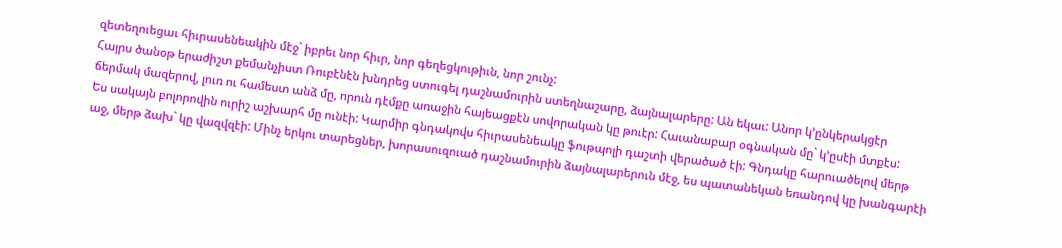զետեղուեցաւ հիւրասենեակին մէջ` իբրեւ նոր հիւր, նոր գեղեցկութիւն, նոր շունչ:
Հայրս ծանօթ երաժիշտ քեմանչիստ Ռուբէնէն խնդրեց ստուգել դաշնամուրին ստեղնաշարը, ձայնալարերը: Ան եկաւ: Անոր կ’ընկերակցէր ճերմակ մազերով, լուռ ու համեստ անձ մը, որուն դէմքը առաջին հայեացքէն սովորական կը թուէր: Հաւանաբար օգնական մը` կ’ըսէի մտքէս:
Ես սակայն բոլորովին ուրիշ աշխարհ մը ունէի: Կարմիր գնդակովս հիւրասենեակը ֆութպոլի դաշտի վերածած էի: Գնդակը հարուածելով մերթ աջ, մերթ ձախ` կը վազվզէի: Մինչ երկու տարեցներ, խորասուզուած դաշնամուրին ձայնալարերուն մէջ, ես պատանեկան եռանդով կը խանգարէի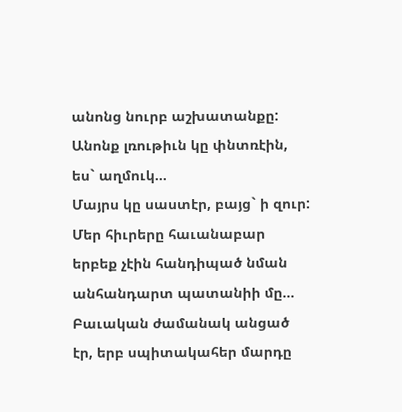անոնց նուրբ աշխատանքը: Անոնք լռութիւն կը փնտռէին, ես` աղմուկ…
Մայրս կը սաստէր, բայց` ի զուր: Մեր հիւրերը հաւանաբար երբեք չէին հանդիպած նման անհանդարտ պատանիի մը…
Բաւական ժամանակ անցած էր, երբ սպիտակահեր մարդը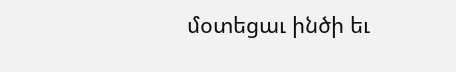մօտեցաւ ինծի եւ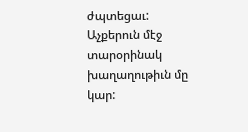ժպտեցաւ: Աչքերուն մէջ տարօրինակ խաղաղութիւն մը կար: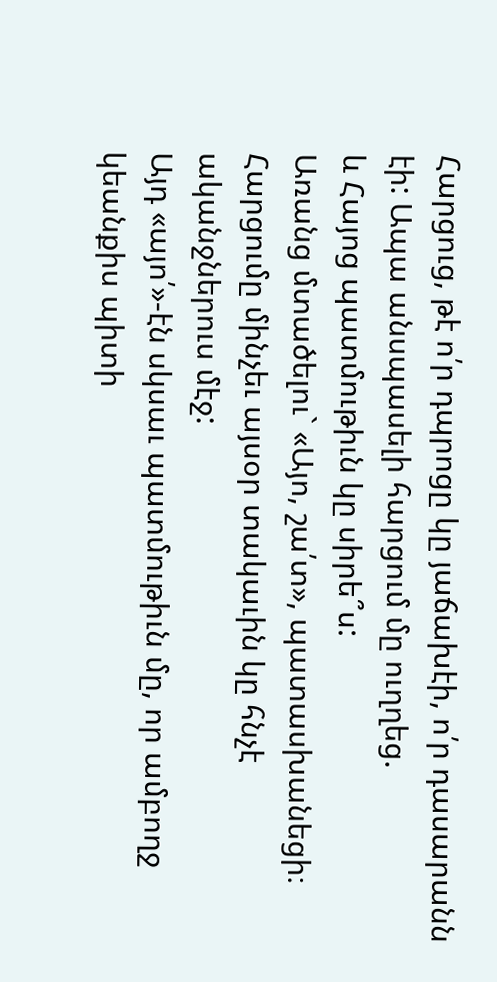Հարցուց, թէ ո՛ր դպրոցը կը յաճախէի, ո՛ր դասարանն էի: Ապա անսպասելի հարցում մը ուղղեց.
և Հայոց պատմութիւն կը սիրե՞ս:
Առանց մտածելու` «Այո, շա՛տ», պատասխանեցի։
Հարցումը մինչեւ այսօր տակաւին կը հնչէ ականջներուս մէջ:
Այդ «այո՛»-էն սկսաւ պատմութիւն մը, որ ամբողջ կեանքիս պիտի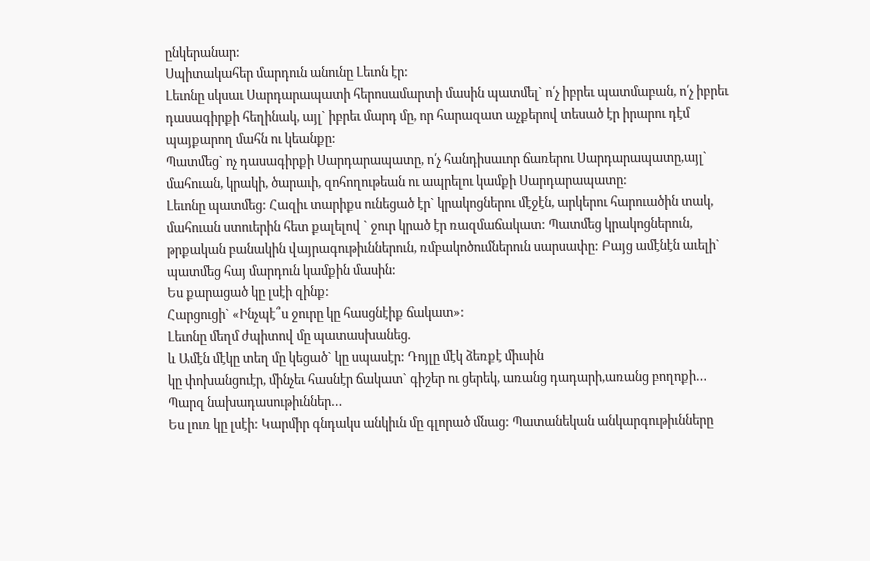ընկերանար:
Սպիտակահեր մարդուն անունը Լեւոն էր:
Լեւոնը սկսաւ Սարդարապատի հերոսամարտի մասին պատմել` ո՛չ իբրեւ պատմաբան, ո՛չ իբրեւ դասագիրքի հեղինակ, այլ` իբրեւ մարդ մը, որ հարազատ աչքերով տեսած էր իրարու դէմ պայքարող մահն ու կեանքը:
Պատմեց` ոչ դասագիրքի Սարդարապատը, ո՛չ հանդիսաւոր ճառերու Սարդարապատը,այլ` մահուան, կրակի, ծարաւի, զոհողութեան ու ապրելու կամքի Սարդարապատը:
Լեւոնը պատմեց: Հազիւ տարիքս ունեցած էր` կրակոցներու մէջէն, արկերու հարուածին տակ, մահուան ստուերին հետ քալելով ` ջուր կրած էր ռազմաճակատ: Պատմեց կրակոցներուն, թրքական բանակին վայրագութիւններուն, ռմբակոծումներուն սարսափը: Բայց ամէնէն աւելի` պատմեց հայ մարդուն կամքին մասին:
Ես քարացած կը լսէի զինք:
Հարցուցի` «Ինչպէ՞ս ջուրը կը հասցնէիք ճակատ»:
Լեւոնը մեղմ ժպիտով մը պատասխանեց.
և Ամէն մէկը տեղ մը կեցած` կը սպասէր: Դոյլը մէկ ձեռքէ միւսին
կը փոխանցուէր, մինչեւ հասնէր ճակատ` գիշեր ու ցերեկ, առանց դադարի,առանց բողոքի…
Պարզ նախադասութիւններ…
Ես լուռ կը լսէի: Կարմիր գնդակս անկիւն մը գլորած մնաց: Պատանեկան անկարգութիւնները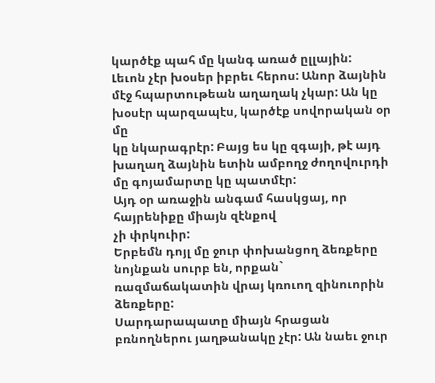կարծէք պահ մը կանգ առած ըլլային:
Լեւոն չէր խօսեր իբրեւ հերոս: Անոր ձայնին մէջ հպարտութեան աղաղակ չկար: Ան կը խօսէր պարզապէս, կարծէք սովորական օր մը
կը նկարագրէր: Բայց ես կը զգայի, թէ այդ խաղաղ ձայնին ետին ամբողջ ժողովուրդի մը գոյամարտը կը պատմէր:
Այդ օր առաջին անգամ հասկցայ, որ հայրենիքը միայն զէնքով
չի փրկուիր:
Երբեմն դոյլ մը ջուր փոխանցող ձեռքերը նոյնքան սուրբ են, որքան` ռազմաճակատին վրայ կռուող զինուորին ձեռքերը:
Սարդարապատը միայն հրացան բռնողներու յաղթանակը չէր: Ան նաեւ ջուր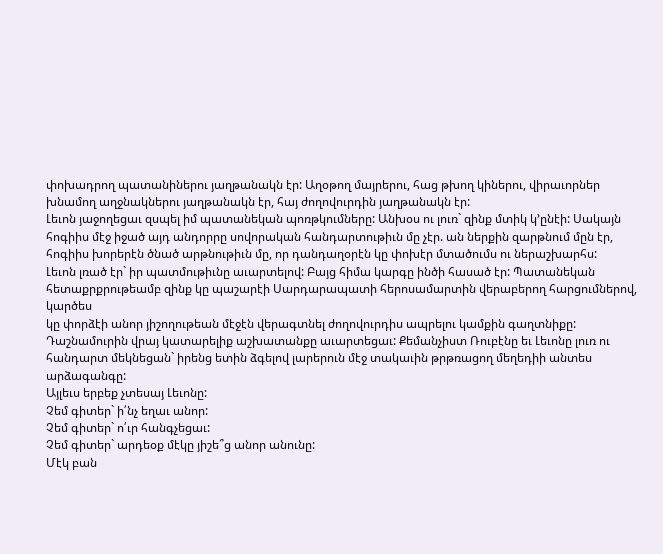փոխադրող պատանիներու յաղթանակն էր: Աղօթող մայրերու, հաց թխող կիներու, վիրաւորներ խնամող աղջնակներու յաղթանակն էր, հայ ժողովուրդին յաղթանակն էր:
Լեւոն յաջողեցաւ զսպել իմ պատանեկան պոռթկումները: Անխօս ու լուռ` զինք մտիկ կ’ընէի: Սակայն հոգիիս մէջ իջած այդ անդորրը սովորական հանդարտութիւն մը չէր. ան ներքին զարթնում մըն էր, հոգիիս խորերէն ծնած արթնութիւն մը, որ դանդաղօրէն կը փոխէր մտածումս ու ներաշխարհս:
Լեւոն լռած էր` իր պատմութիւնը աւարտելով: Բայց հիմա կարգը ինծի հասած էր: Պատանեկան հետաքրքրութեամբ զինք կը պաշարէի Սարդարապատի հերոսամարտին վերաբերող հարցումներով, կարծես
կը փորձէի անոր յիշողութեան մէջէն վերագտնել ժողովուրդիս ապրելու կամքին գաղտնիքը:
Դաշնամուրին վրայ կատարելիք աշխատանքը աւարտեցաւ: Քեմանչիստ Ռուբէնը եւ Լեւոնը լուռ ու հանդարտ մեկնեցան` իրենց ետին ձգելով լարերուն մէջ տակաւին թրթռացող մեղեդիի անտես արձագանգը:
Այլեւս երբեք չտեսայ Լեւոնը:
Չեմ գիտեր` ի՛նչ եղաւ անոր:
Չեմ գիտեր` ո՛ւր հանգչեցաւ:
Չեմ գիտեր` արդեօք մէկը յիշե՞ց անոր անունը:
Մէկ բան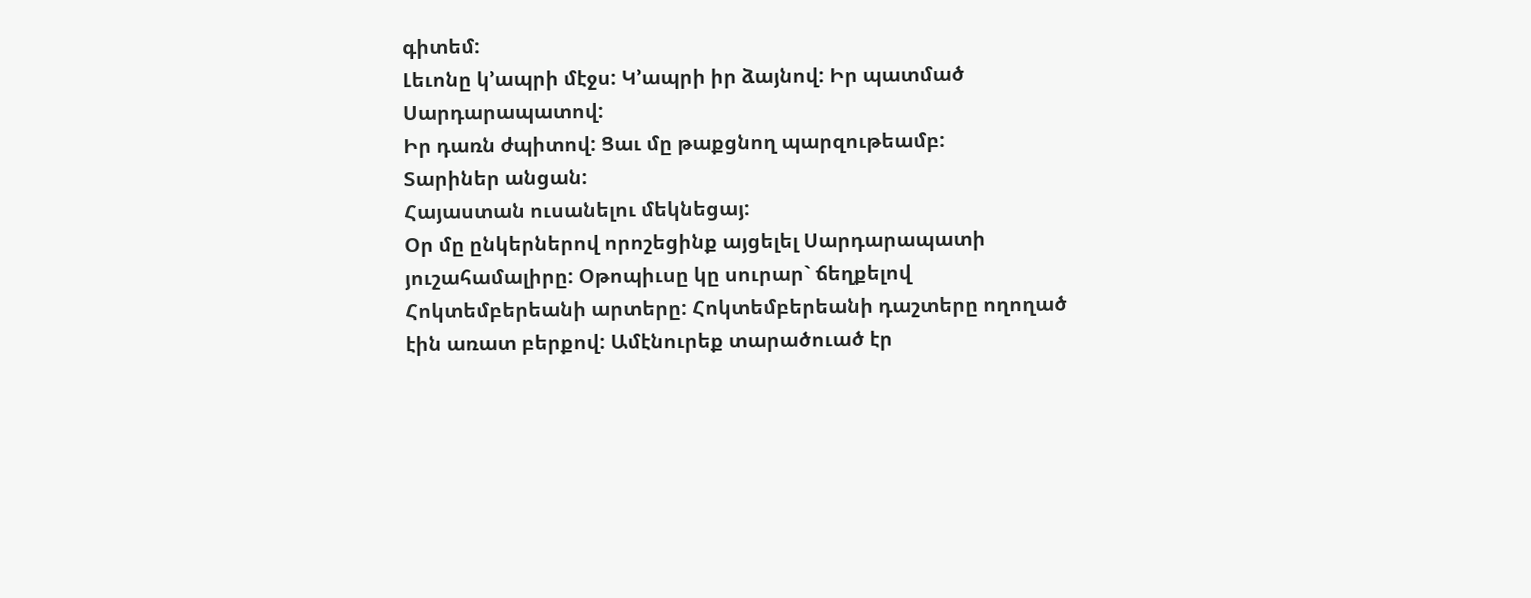գիտեմ:
Լեւոնը կ’ապրի մէջս: Կ’ապրի իր ձայնով: Իր պատմած Սարդարապատով:
Իր դառն ժպիտով: Ցաւ մը թաքցնող պարզութեամբ:
Տարիներ անցան:
Հայաստան ուսանելու մեկնեցայ:
Օր մը ընկերներով որոշեցինք այցելել Սարդարապատի յուշահամալիրը: Օթոպիւսը կը սուրար` ճեղքելով Հոկտեմբերեանի արտերը: Հոկտեմբերեանի դաշտերը ողողած էին առատ բերքով: Ամէնուրեք տարածուած էր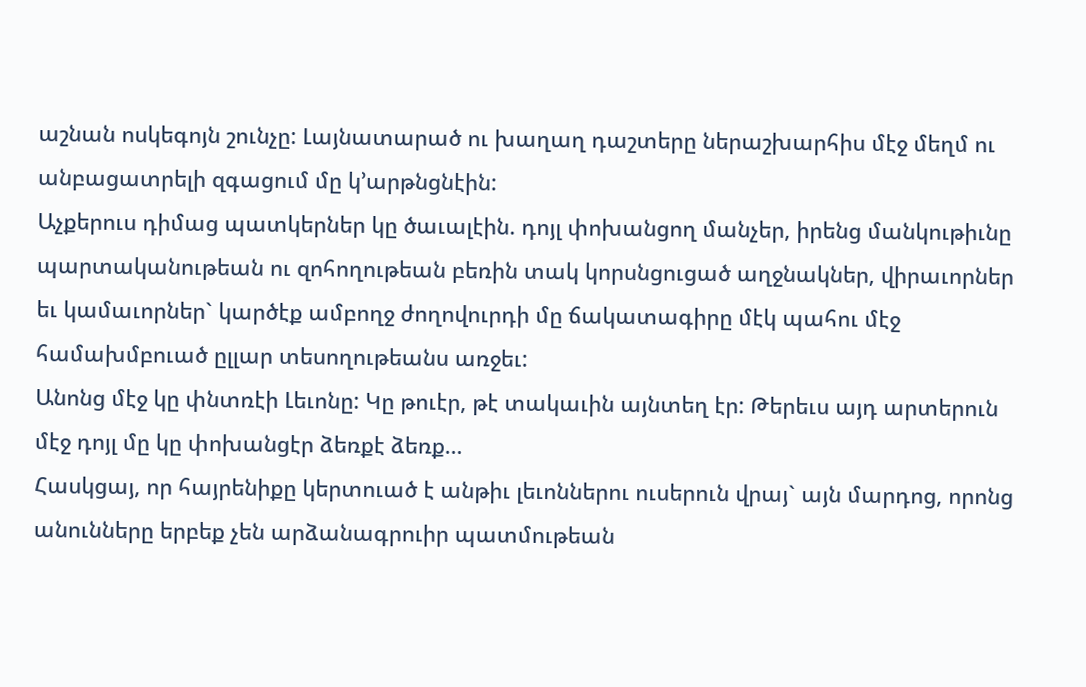աշնան ոսկեգոյն շունչը: Լայնատարած ու խաղաղ դաշտերը ներաշխարհիս մէջ մեղմ ու անբացատրելի զգացում մը կ’արթնցնէին:
Աչքերուս դիմաց պատկերներ կը ծաւալէին. դոյլ փոխանցող մանչեր, իրենց մանկութիւնը պարտականութեան ու զոհողութեան բեռին տակ կորսնցուցած աղջնակներ, վիրաւորներ եւ կամաւորներ` կարծէք ամբողջ ժողովուրդի մը ճակատագիրը մէկ պահու մէջ համախմբուած ըլլար տեսողութեանս առջեւ:
Անոնց մէջ կը փնտռէի Լեւոնը: Կը թուէր, թէ տակաւին այնտեղ էր: Թերեւս այդ արտերուն մէջ դոյլ մը կը փոխանցէր ձեռքէ ձեռք…
Հասկցայ, որ հայրենիքը կերտուած է անթիւ լեւոններու ուսերուն վրայ` այն մարդոց, որոնց անունները երբեք չեն արձանագրուիր պատմութեան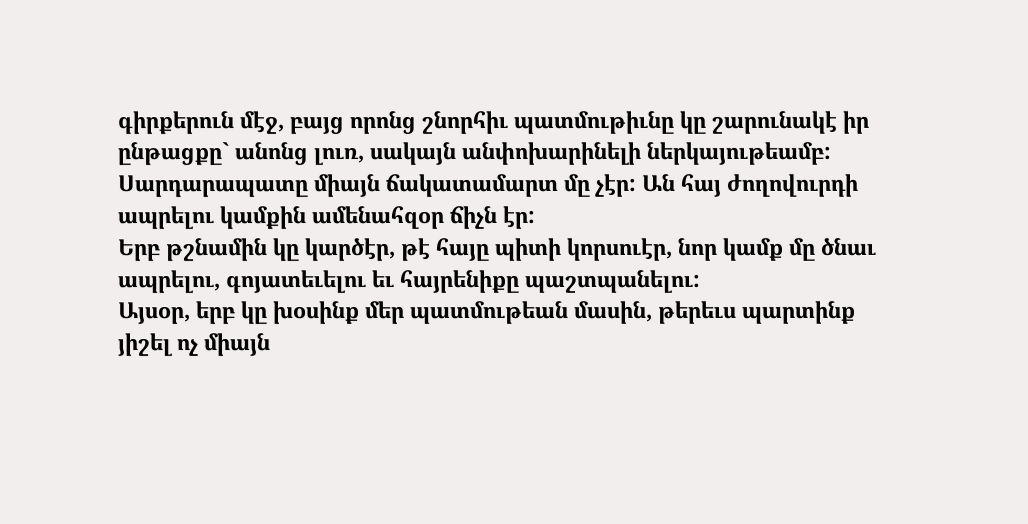գիրքերուն մէջ, բայց որոնց շնորհիւ պատմութիւնը կը շարունակէ իր ընթացքը` անոնց լուռ, սակայն անփոխարինելի ներկայութեամբ:
Սարդարապատը միայն ճակատամարտ մը չէր: Ան հայ ժողովուրդի ապրելու կամքին ամենահզօր ճիչն էր:
Երբ թշնամին կը կարծէր, թէ հայը պիտի կորսուէր, նոր կամք մը ծնաւ ապրելու, գոյատեւելու եւ հայրենիքը պաշտպանելու:
Այսօր, երբ կը խօսինք մեր պատմութեան մասին, թերեւս պարտինք յիշել ոչ միայն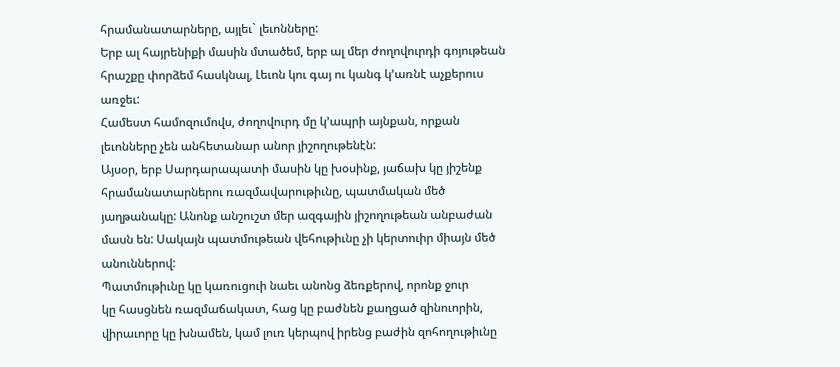հրամանատարները, այլեւ` լեւոնները:
Երբ ալ հայրենիքի մասին մտածեմ, երբ ալ մեր ժողովուրդի գոյութեան հրաշքը փորձեմ հասկնալ, Լեւոն կու գայ ու կանգ կ’առնէ աչքերուս առջեւ:
Համեստ համոզումովս, ժողովուրդ մը կ’ապրի այնքան, որքան լեւոնները չեն անհետանար անոր յիշողութենէն:
Այսօր, երբ Սարդարապատի մասին կը խօսինք, յաճախ կը յիշենք հրամանատարներու ռազմավարութիւնը, պատմական մեծ յաղթանակը: Անոնք անշուշտ մեր ազգային յիշողութեան անբաժան մասն են: Սակայն պատմութեան վեհութիւնը չի կերտուիր միայն մեծ անուններով:
Պատմութիւնը կը կառուցուի նաեւ անոնց ձեռքերով, որոնք ջուր
կը հասցնեն ռազմաճակատ, հաց կը բաժնեն քաղցած զինուորին, վիրաւորը կը խնամեն, կամ լուռ կերպով իրենց բաժին զոհողութիւնը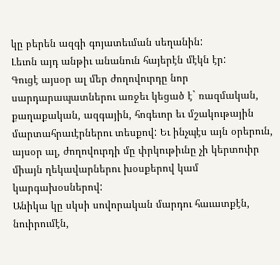կը բերեն ազգի գոյատեւման սեղանին:
Լեւոն այդ անթիւ անանուն հայերէն մէկն էր:
Գուցէ այսօր ալ մեր ժողովուրդը նոր սարդարապատներու առջեւ կեցած է` ռազմական, քաղաքական, ազգային, հոգեւոր եւ մշակութային մարտահրաւէրներու տեսքով: Եւ ինչպէս այն օրերուն, այսօր ալ, ժողովուրդի մը փրկութիւնը չի կերտուիր միայն ղեկավարներու խօսքերով կամ կարգախօսներով:
Անիկա կը սկսի սովորական մարդու հաւատքէն, նուիրումէն,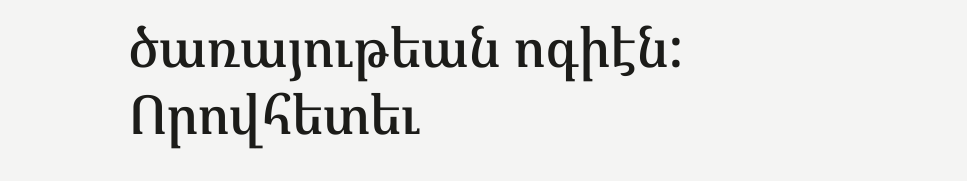ծառայութեան ոգիէն:
Որովհետեւ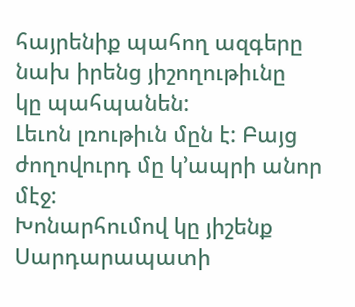հայրենիք պահող ազգերը նախ իրենց յիշողութիւնը
կը պահպանեն:
Լեւոն լռութիւն մըն է: Բայց ժողովուրդ մը կ’ապրի անոր մէջ:
Խոնարհումով կը յիշենք Սարդարապատի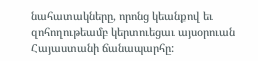նահատակները, որոնց կեանքով եւ զոհողութեամբ կերտուեցաւ այսօրուան Հայաստանի ճանապարհը: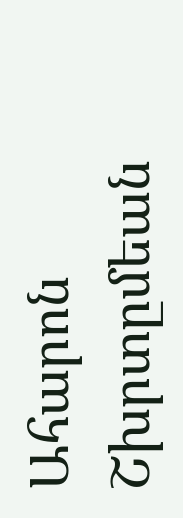Ահարոն Շխրտըմեան